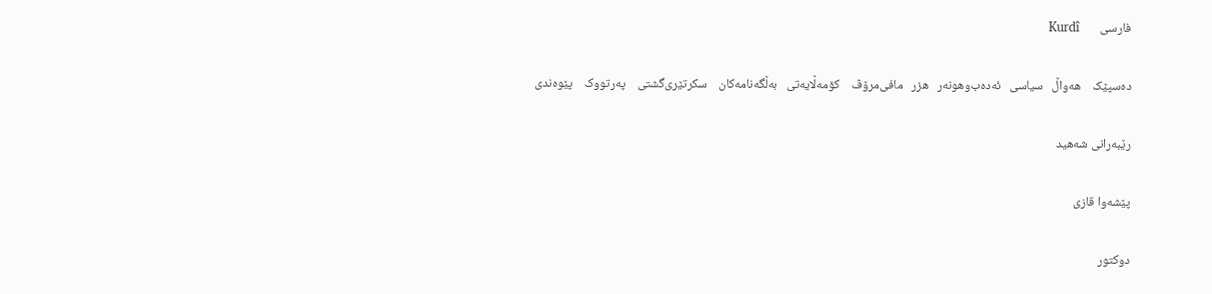فارسی       Kurdî

ده‌سپێک    هه‌واڵ   سیاسی   ئه‌ده‌ب‌وهونه‌ر   هزر   مافی‌مرۆڤ    کۆمه‌ڵایه‌تی   به‌ڵگه‌نامه‌کان    سکرتێری‌گشتی    په‌رتووک    پێوه‌ندی

رێبه‌رانی شه‌هید

پێشه‌وا قازی‌

دوكتور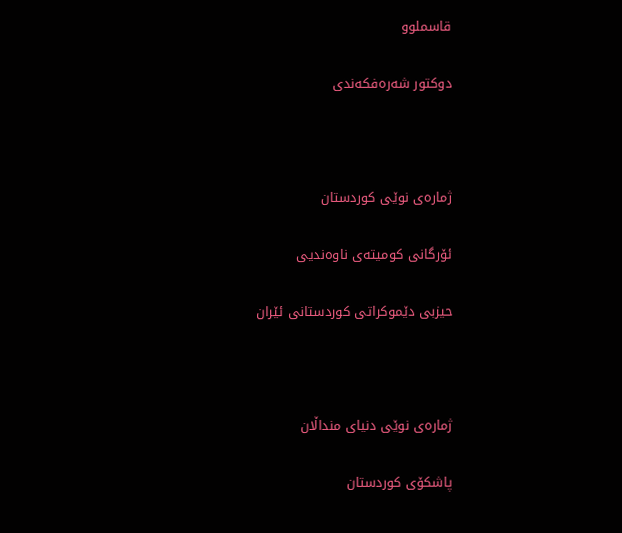قاسملوو

دوكتور شه‌ره‌فکه‌ندی



ژماره‌ی نوێی كوردستان

ئۆرگانی كومیته‌ی ناوه‌ندیی

حیزبی دێموكراتی كوردستانی ئێران



ژماره‌ی نوێی دنیای منداڵان

پاشكۆی كوردستان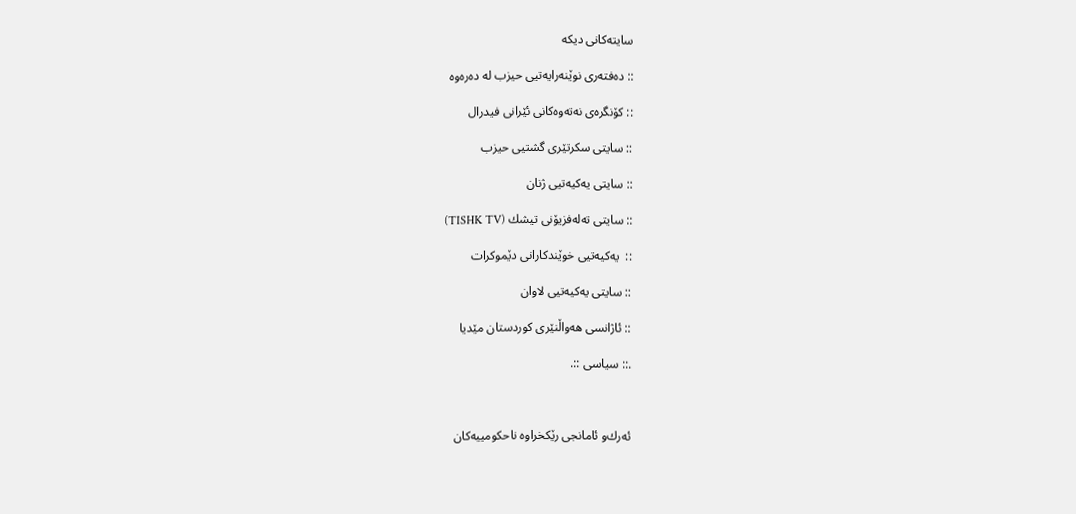سایته‌کانی دیکه

:: ده‌فته‌ری نوێنه‌رایه‌تیی حیزب له ده‌ره‌وه

:: كۆنگره‌ی‌ نه‌ته‌وه‌كانی‌ ئێرانی‌ فیدرال

:: سایتی سکرتێری گشتیی حیزب

:: سایتی یه‌كیه‌تیی ژنان

:: سایتی ته‌له‌فزیۆنی‌ تیشك (TISHK TV)

::  یه‌كیه‌تیی‌ خوێندكارانی‌ دێموكرات

:: سایتی یه‌کیه‌تیی لاوان

:: ئاژانسی هه‌واڵنێری كوردستان مێدیا

.:: سیاسی ::.



ئه‌رك‌و ئامانجی‌ رێكخراوه‌ ناحكومییه‌كان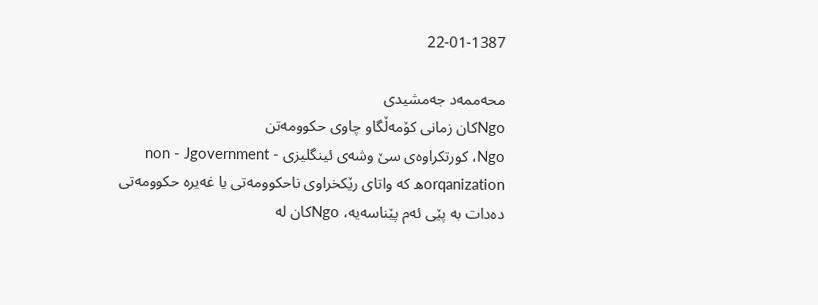22-01-1387

محه‌ممه‌د جه‌مشیدی‌
Ngoكان زمانی‌ كۆمه‌ڵگا‌و چاوی‌ حكوومه‌تن
Ngo، كورتكراوه‌ی‌ سێ‌ وشه‌ی‌ ئینگلیزی‌ non - Jgovernment - orqanizationه‌ كه‌ واتای‌ رێكخراوی‌ ناحكوومه‌تی‌ یا غه‌یره‌ حكوومه‌تی‌ ده‌دات به‌ پێی‌ ئه‌م پێناسه‌یه‌، Ngoكان له‌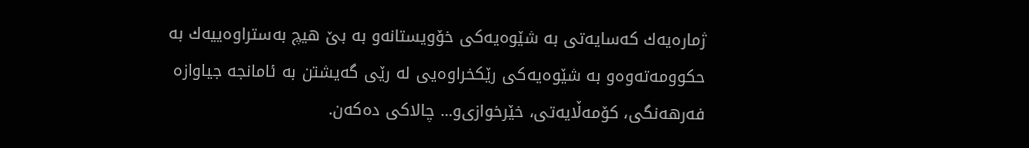ژماره‌یه‌ك كه‌سایه‌تی‌ به‌ شێوه‌یه‌كی‌ خۆویستانه‌‌و به‌ بێ‌ هیچ به‌ستراوه‌ییه‌ك به‌ حكوومه‌ته‌وه‌‌و به‌ شێوه‌یه‌كی‌ رێكخراوه‌یی‌ له‌ رێی‌ گه‌یشتن به‌ ئامانجه‌ جیاوازه‌ فه‌رهه‌نگی‌، كۆمه‌ڵایه‌تی‌، خێرخوازی‌‌و... چالاكی‌ ده‌كه‌ن.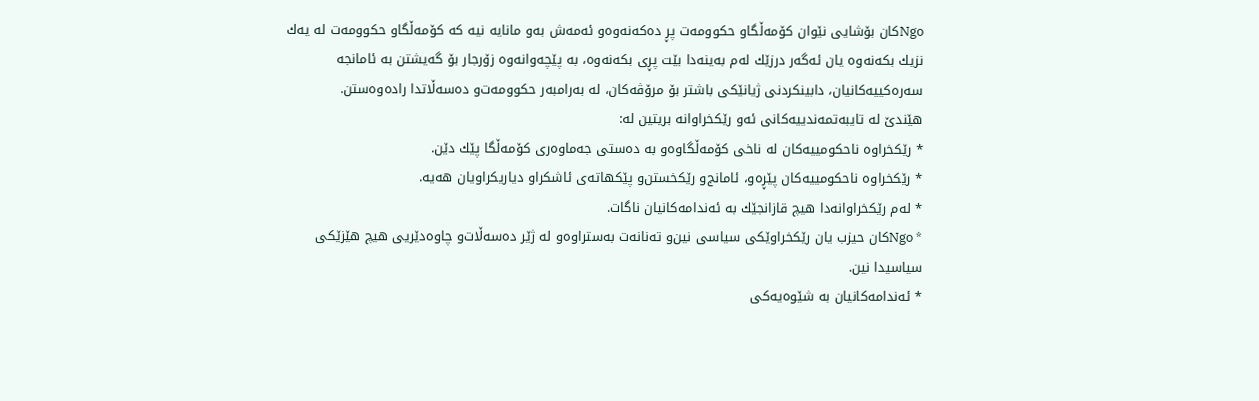Ngoكان بۆشایی‌ نێوان كۆمه‌ڵگا‌و حكوومه‌ت پڕ ده‌كه‌نه‌وه‌‌و ئه‌مه‌ش به‌و مانایه‌ نیه‌ كه‌ كۆمه‌ڵگا‌و حكوومه‌ت له‌ یه‌ك نزیك بكه‌نه‌وه‌ یان ئه‌گه‌ر درزێك له‌م به‌ینه‌دا بێت پڕی‌ بكه‌نه‌وه‌، به‌ پێچه‌وانه‌وه‌ زۆرجار بۆ گه‌یشتن به‌ ئامانجه‌ سه‌ره‌كییه‌كانیان، دابینكردنی‌ ژیانێكی‌ باشتر بۆ مرۆڤه‌كان، له‌ به‌رامبه‌ر حكوومه‌ت‌و ده‌سه‌ڵاتدا راده‌وه‌ستن.
هێندێ‌ له‌ تایبه‌تمه‌ندییه‌كانی‌ ئه‌و رێكخراوانه‌ بریتین له‌:
* رێكخراوه‌ ناحكومییه‌كان له‌ ناخی‌ كۆمه‌ڵگاوه‌‌و به‌ ده‌ستی‌ جه‌ماوه‌ری‌ كۆمه‌ڵگا پێك دێن.
* رێكخراوه‌ ناحكومییه‌كان پێڕه‌و، ئامانج‌و رێكخستن‌و پێكهاته‌ی‌ ئاشكرا‌و دیاریكراویان هه‌یه‌.
* له‌م رێكخراوانه‌دا هیچ قازانجێك به‌ ئه‌ندامه‌كانیان ناگات.
* Ngoكان حیزب یان رێكخراوێكی‌ سیاسی‌ نین‌و ته‌نانه‌ت به‌ستراوه‌‌و له‌ ژێر ده‌سه‌ڵات‌و چاوه‌دێریی‌ هیچ هێزێكی‌ سیاسیدا نین.
* ئه‌ندامه‌كانیان به‌ شێوه‌یه‌كی‌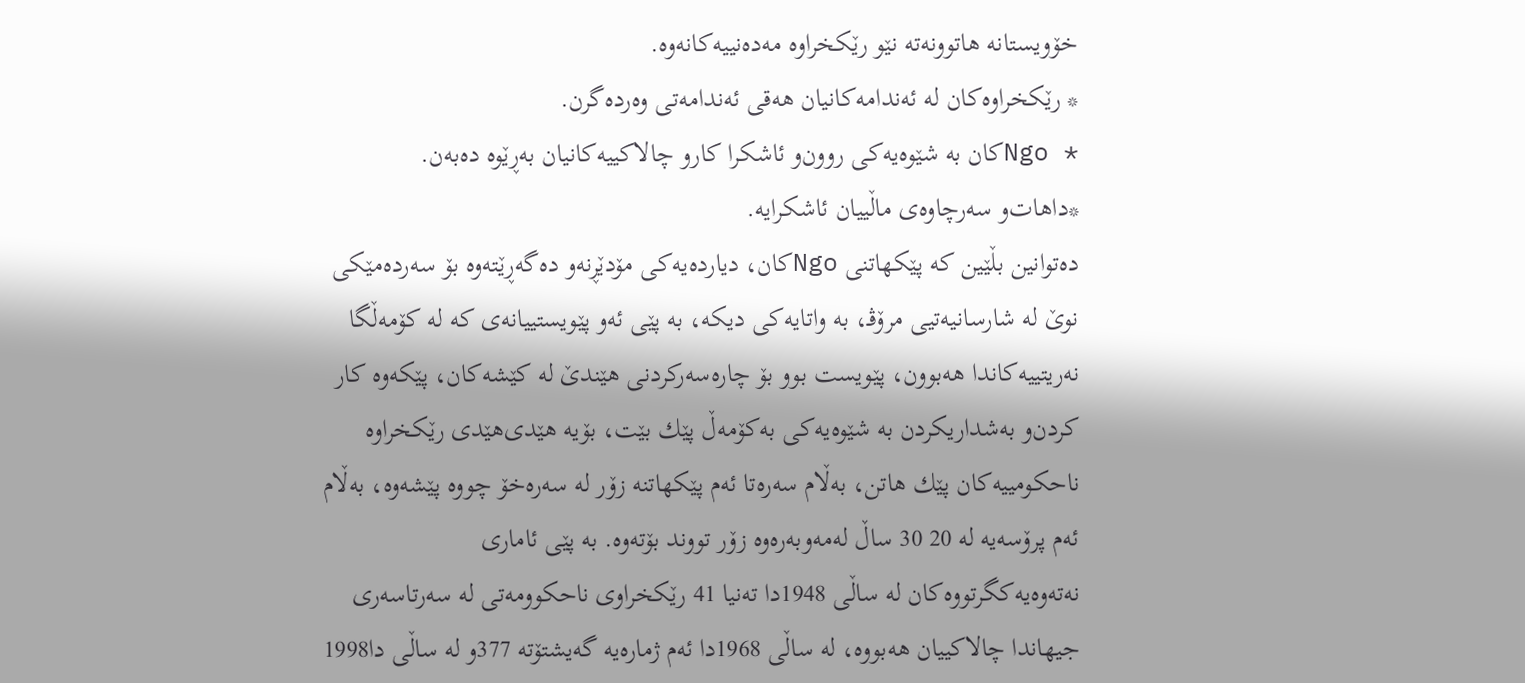خۆویستانه‌ هاتوونه‌ته‌ نێو رێكخراوه‌ مه‌ده‌نییه‌كانه‌وه‌.
* رێكخراوه‌كان له‌ ئه‌ندامه‌كانیان هه‌قی‌ ئه‌ندامه‌تی‌ وه‌رده‌گرن.
* Ngoكان به‌ شێوه‌یه‌كی‌ روون‌و ئاشكرا كار‌و چالاكییه‌كانیان به‌ڕێوه‌ ده‌به‌ن.
*داهات‌و سه‌رچاوه‌ی‌ ماڵییان ئاشكرایه‌.
ده‌توانین بڵێین كه‌ پێكهاتنی‌ Ngoكان، دیارده‌یه‌كی‌ مۆدێڕنه‌‌و ده‌گه‌ڕێته‌وه‌ بۆ سه‌رده‌مێكی‌ نوێ‌ له‌ شارسانیه‌تیی‌ مرۆڤـ، به‌ واتایه‌كی‌ دیكه‌، به‌ پێی‌ ئه‌و پێویستییانه‌ی‌ كه‌ له‌ كۆمه‌ڵگا نه‌ریتییه‌كاندا هه‌بوون، پێویست بوو بۆ چاره‌سه‌ركردنی‌ هێندێ‌ له‌ كێشه‌كان، پێكه‌وه‌ كار كردن‌و به‌شداریكردن به‌ شێوه‌یه‌كی‌ به‌كۆمه‌ڵ پێك بێت، بۆیه‌ هێدی‌هێدی‌ رێكخراوه‌ ناحكومییه‌كان پێك هاتن، به‌ڵام سه‌ره‌تا ئه‌م پێكهاتنه‌ زۆر له‌ سه‌ره‌خۆ چووه‌ پێشه‌وه‌، به‌ڵام ئه‌م پرۆسه‌یه‌ له‌ 20 30 ساڵ له‌مه‌وبه‌ره‌وه‌ زۆر تووند بۆته‌وه‌. به‌ پێی‌ ئاماری‌ نه‌ته‌وه‌یه‌كگرتووه‌كان له‌ ساڵی‌ 1948دا ته‌نیا 41 رێكخراوی‌ ناحكوومه‌تی‌ له‌ سه‌رتاسه‌ری‌ جیهاندا چالاكییان هه‌بووه‌، له‌ ساڵی‌ 1968دا ئه‌م ژماره‌یه‌ گه‌یشتۆته‌ 377و له‌ ساڵی‌ دا1998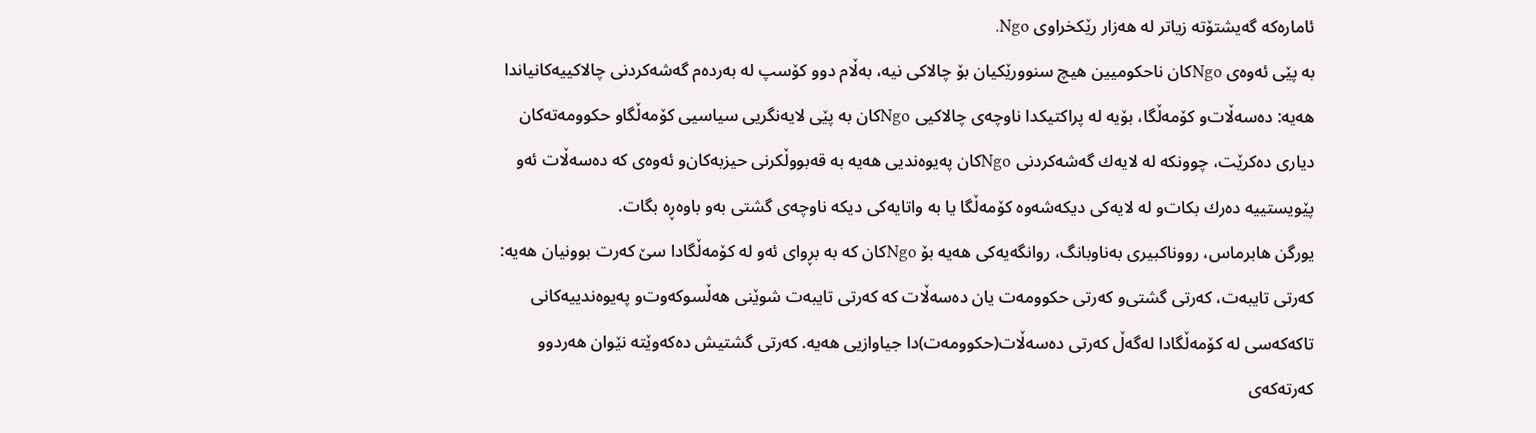ئاماره‌كه‌ گه‌یشتۆته‌ زیاتر له‌ هه‌زار رێكخراوی‌ Ngo.
به‌ پێی‌ ئه‌وه‌ی‌ Ngoكان ناحكومیین هیچ سنوورێكیان بۆ چالاكی‌ نیه‌، به‌ڵام دوو كۆسپ له‌ به‌رده‌م گه‌شه‌كردنی‌ چالاكییه‌كانیاندا هه‌یه‌: ده‌سه‌ڵات‌و كۆمه‌ڵگا، بۆیه‌ له‌ پراكتیكدا ناوچه‌ی‌ چالاكیی‌ Ngoكان به‌ پێی‌ لایه‌نگریی‌ سیاسیی‌ كۆمه‌ڵگا‌و حكوومه‌ته‌كان دیاری‌ ده‌كرێت، چوونكه‌ له‌ لایه‌ك گه‌شه‌كردنی‌ Ngoكان په‌یوه‌ندیی‌ هه‌یه‌ به‌ قه‌بووڵكرنی‌ حیزبه‌كان‌و ئه‌وه‌ی‌ كه‌ ده‌سه‌ڵات ئه‌و پێویستییه‌ ده‌رك بكات‌و له‌ لایه‌كی‌ دیكه‌شه‌وه‌ كۆمه‌ڵگا یا به‌ واتایه‌كی‌ دیكه‌ ناوچه‌ی‌ گشتی‌ به‌و باوه‌ڕه‌ بگات.
یورگن هابرماس، رووناكبیری‌ به‌ناوبانگ، روانگه‌یه‌كی‌ هه‌یه‌ بۆ Ngoكان كه‌ به‌ بڕوای‌ ئه‌و له‌ كۆمه‌ڵگادا سێ‌ كه‌رت بوونیان هه‌یه‌: كه‌رتی‌ تایبه‌ت، كه‌رتی‌ گشتی‌‌و كه‌رتی‌ حكوومه‌ت یان ده‌سه‌ڵات كه‌ كه‌رتی‌ تایبه‌ت شوێنی‌ هه‌ڵسوكه‌وت‌و په‌یوه‌ندییه‌كانی‌ تاكه‌كه‌سی‌ له‌ كۆمه‌ڵگادا له‌گه‌ڵ كه‌رتی‌ ده‌سه‌ڵات(حكوومه‌ت)دا جیاوازیی هه‌یه‌. كه‌رتی‌ گشتیش ده‌كه‌وێته‌ نێوان هه‌ردوو كه‌رته‌كه‌ی‌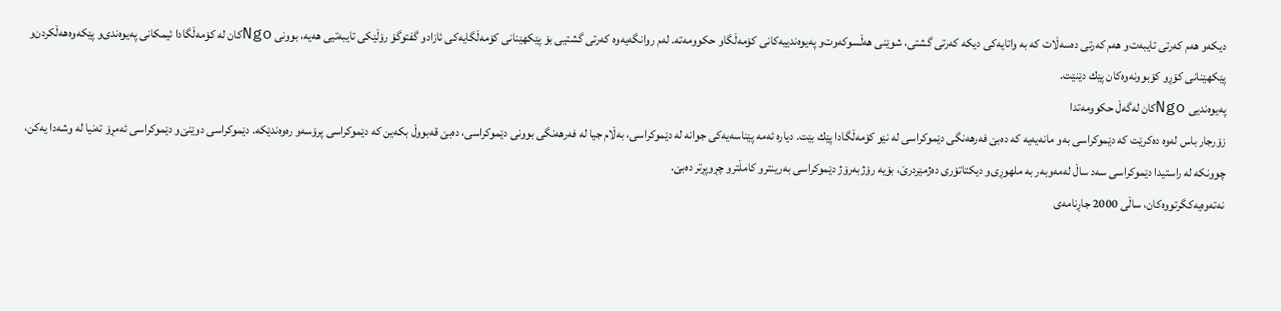دیكه‌‌و هه‌م كه‌رتی‌ تایبه‌ت‌و هه‌م كه‌رتی‌ ده‌سه‌ڵات كه‌ به‌ واتایه‌كی‌ دیكه‌ كه‌رتی‌ گشتی‌، شوێنی‌ هه‌ڵسوكه‌وت‌و په‌یوه‌ندییه‌كانی‌ كۆمه‌ڵگا‌و حكوومه‌ته‌. له‌م روانگه‌یه‌وه‌ كه‌رتی‌ گشتیی‌ بۆ پێكهێنانی‌ كۆمه‌ڵگایه‌كی‌ ئازاد‌و گفتوگۆ رۆڵێكی‌ تایبه‌تیی‌ هه‌یه‌، بوونی‌ Ngoكان له‌ كۆمه‌ڵگادا ئیمكانی‌ په‌یوه‌ندی‌‌و پێكه‌وه‌هه‌ڵكردن‌و پێكهێنانی‌ كۆڕ‌و كۆبوونه‌وه‌كان پێك دێنێت.
په‌یوه‌ندیی‌ Ngoكان له‌گه‌ڵ حكوومه‌تدا
زۆرجار باس له‌وه‌ ده‌كرێت كه‌ دێموكراسی‌ به‌و مانه‌یه‌یه‌ كه‌ ده‌بێ‌ فه‌رهه‌نگی‌ دێموكراسی‌ له‌ نێو كۆمه‌ڵگادا پێك بێت. دیاره‌ ئه‌مه‌ پێناسه‌یه‌كی‌ جوانه‌ له‌ دێموكراسی‌، به‌ڵام جیا له‌ فه‌رهه‌نگی‌ بوونی‌ دێموكراسی‌، ده‌بێ‌ قه‌بووڵ بكه‌ین كه‌ دێموكراسی‌ پرۆسه‌‌و ره‌وه‌ندێكه‌. دێموكراسی‌ دوێنێ‌‌و دێموكراسی‌ ئه‌مڕۆ ته‌نیا له‌ وشه‌دا یه‌كن، چوونكه‌ له‌ راستیدا دێموكراسی‌ سه‌د ساڵ له‌مه‌وبه‌ر به‌ ملهوڕی‌‌و دیكتاتۆری‌ ده‌ژمێردرێ، بۆیه‌ رۆژبه‌رۆژ دێموكراسی‌ به‌رینتر‌و كامڵتر‌و چڕ‌وپڕتر ده‌بێ‌.
نه‌ته‌وه‌یه‌كگرتووه‌كان، ساڵی‌ 2000 جاڕنامه‌ی‌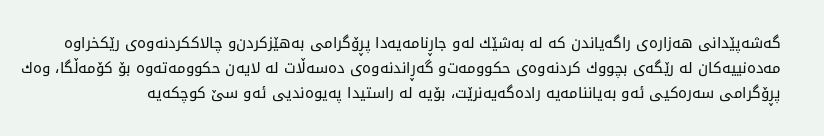گه‌شه‌پێدانی‌ هه‌زاره‌ی‌ راگه‌یاندن كه‌ له‌ به‌شێك له‌و جاڕنامه‌یه‌دا پڕۆگرامی‌ به‌هێزكردن‌و چالاككردنه‌وه‌ی‌ رێكخراوه‌ مه‌ده‌نییه‌كان له‌ رێگه‌ی‌ بچووك كردنه‌وه‌ی‌ حكوومه‌ت‌و گه‌ڕاندنه‌وه‌ی‌ ده‌سه‌ڵات له‌ لایه‌ن حكوومه‌ته‌وه‌ بۆ كۆمه‌ڵگا، وه‌ك پڕۆگرامی‌ سه‌ره‌كیی‌ ئه‌و به‌یاننامه‌یه‌ راده‌گه‌یه‌نرێت، بۆیه‌ له‌ راستیدا په‌یوه‌ندیی‌ ئه‌و سێ‌ كوچكه‌یه‌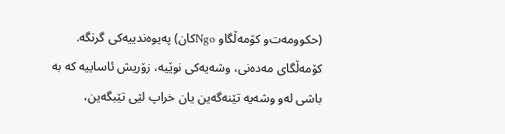(حكوومه‌ت‌و كۆمه‌ڵگا‌و Ngoكان) په‌یوه‌ندییه‌كی‌ گرنگه‌.
كۆمه‌ڵگای‌ مه‌ده‌نی‌، وشه‌یه‌كی‌ نوێیه‌، زۆریش ئاساییه‌ كه‌ به‌ باشی‌ له‌و وشه‌یه‌ تێنه‌گه‌ین یان خراپ لێی‌ تێبگه‌ین،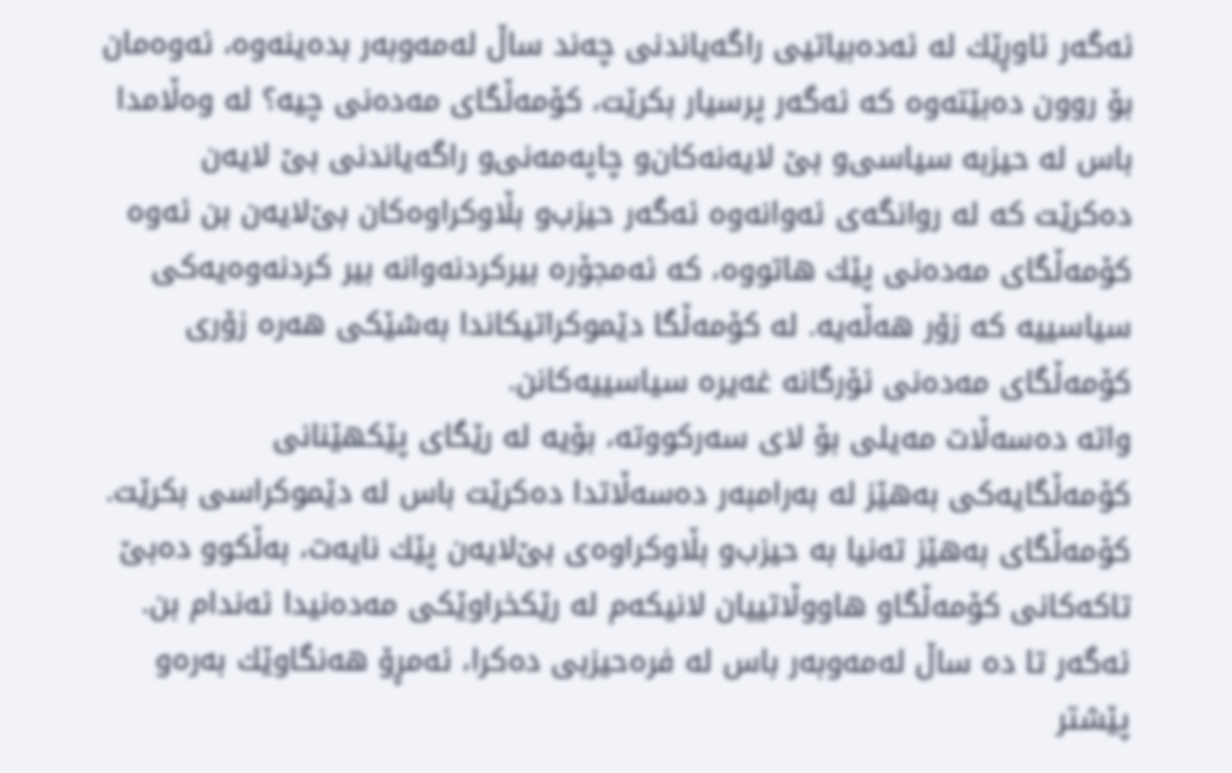ئه‌گه‌ر ئاوڕێك له‌ ئه‌ده‌بیاتیی‌ راگه‌یاندنی‌ چه‌ند ساڵ له‌مه‌وبه‌ر بده‌ینه‌وه‌، ئه‌وه‌مان بۆ روون ده‌بێته‌وه‌ كه‌ ئه‌گه‌ر پرسیار بكرێت، كۆمه‌ڵگای‌ مه‌ده‌نی‌ چیه‌؟ له‌ وه‌ڵامدا باس له‌ حیزبه‌ سیاسی‌و بێ‌ لایه‌نه‌كان‌و چاپه‌مه‌نی‌‌و راگه‌یاندنی‌ بێ‌ لایه‌ن ده‌كرێت كه‌ له‌ روانگه‌ی‌ ئه‌وانه‌وه‌ ئه‌گه‌ر حیزب‌و بڵاوكراوه‌كان بێ‌لایه‌ن بن ئه‌وه‌ كۆمه‌ڵگای‌ مه‌ده‌نی‌ پێك هاتووه‌، كه‌ ئه‌مجۆره‌ بیركردنه‌وانه‌ بیر كردنه‌وه‌یه‌كی‌ سیاسییه‌ كه‌ زۆر هه‌ڵه‌یه‌. له‌ كۆمه‌ڵگا دێموكراتیكاندا به‌شێكی‌ هه‌ره‌ زۆری‌ كۆمه‌ڵگای‌ مه‌ده‌نی‌ ئۆرگانه‌ غه‌یره‌ سیاسییه‌كانن.
واته‌ ده‌سه‌ڵات مه‌یلی‌ بۆ لای‌ سه‌ركووته‌، بۆیه‌ له‌ رێگای‌ پێكهێنانی‌ كۆمه‌ڵگایه‌كی‌ به‌هێز له‌ به‌رامبه‌ر ده‌سه‌ڵاتدا ده‌كرێت باس له‌ دێموكراسی‌ بكرێت. كۆمه‌ڵگای‌ به‌هێز ته‌نیا به‌ حیزب‌و بڵاوكراوه‌ی‌ بێ‌لایه‌ن پێك نایه‌ت، به‌ڵكوو ده‌بێ‌ تاكه‌كانی‌ كۆمه‌ڵگا‌و هاووڵاتییان لانیكه‌م له‌ رێكخراوێكی‌ مه‌ده‌نیدا ئه‌ندام بن. ئه‌گه‌ر تا ده‌ ساڵ له‌مه‌وبه‌ر باس له‌ فره‌حیزبی‌ ده‌كرا، ئه‌مڕۆ هه‌نگاوێك به‌ره‌و پێشتر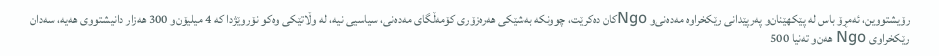رۆیشتووین، ئه‌مڕۆ باس له‌ پێكهێنان‌و په‌رپێدانی‌ رێكخراوه‌ مه‌ده‌نی‌‌و Ngoكان ده‌كرێت، چوونكه‌ به‌شێكی‌ هه‌ره‌زۆری‌ كۆمه‌ڵگای‌ مه‌ده‌نی‌، سیاسیی‌ نیه‌، له‌ وڵاتێكی‌ وه‌كو نۆروێژدا كه‌ 4 میلیۆن‌و 300 هه‌زار دانیشتووی‌ هه‌یه‌، سه‌دان رێكخراوی‌ Ngo هه‌ن‌و ته‌نیا 500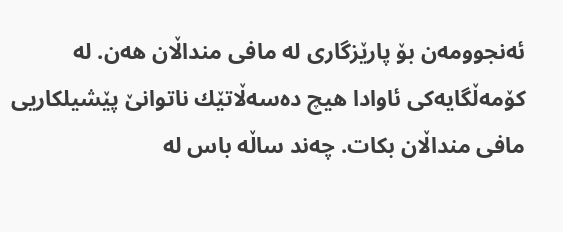ئه‌نجوومه‌ن بۆ پارێزگاری‌ له‌ مافی‌ منداڵان هه‌ن. له‌ كۆمه‌ڵگایه‌كی‌ ئاوادا هیچ ده‌سه‌ڵاتێك ناتوانێ‌ پێشیلكاریی‌ مافی‌ منداڵان بكات. چه‌ند ساڵه‌ باس له‌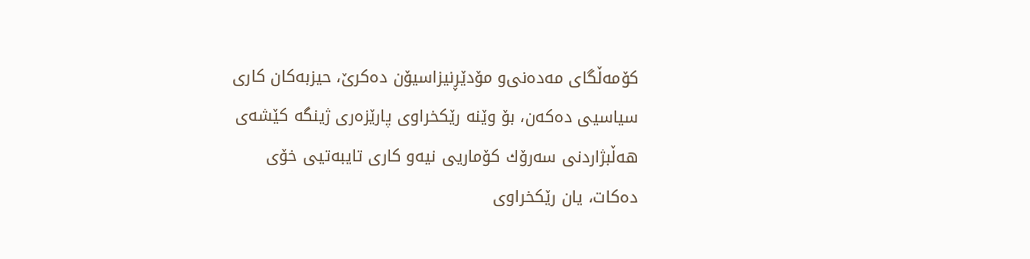كۆمه‌ڵگای‌ مه‌ده‌نی‌‌و مۆدێڕنیزاسیۆن ده‌كرێ‌، حیزبه‌كان كاری‌ سیاسیی‌ ده‌كه‌ن، بۆ وێنه‌ رێكخراوی‌ پارێزه‌ری‌ ژینگه‌ كێشه‌ی‌ هه‌ڵبژاردنی‌ سه‌رۆك كۆماریی‌ نیه‌‌و كاری‌ تایبه‌تیی‌ خۆی‌ ده‌كات، یان رێكخراوی‌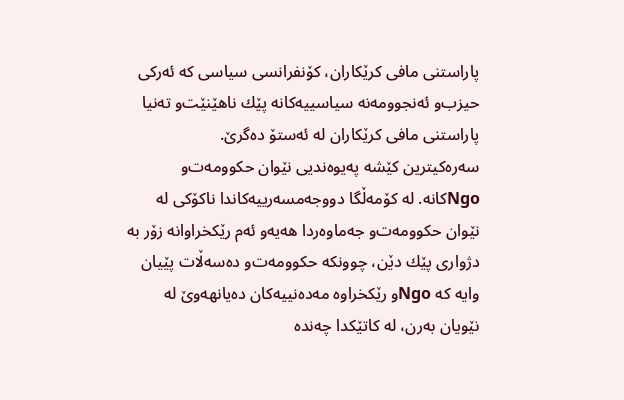پاراستنی‌ مافی‌ كرێكاران، كۆنفرانسی‌ سیاسی‌ كه‌ ئه‌ركی‌ حیزب‌و ئه‌نجوومه‌نه‌ سیاسییه‌كانه‌ پێك ناهێنێت‌و ته‌نیا پاراستنی‌ مافی‌ كرێكاران له‌ ئه‌ستۆ ده‌گرێ.
سه‌ره‌كیترین كێشه‌ په‌یوه‌ندیی‌ نێوان حكوومه‌ت‌و Ngoكانه‌. له‌ كۆمه‌ڵگا دووجه‌مسه‌رییه‌كاندا ناكۆكی‌ له‌ نێوان حكوومه‌ت‌و جه‌ماوه‌ردا هه‌یه‌‌و ئه‌م رێكخراوانه‌ زۆر به‌ دژواری‌ پێك دێن، چوونكه‌ حكوومه‌ت‌و ده‌سه‌ڵات پێیان وایه‌ كه‌ Ngoو رێكخراوه‌ مه‌ده‌نییه‌كان ده‌یانهه‌وێ‌ له‌ نێویان به‌رن، له‌ كاتێكدا چه‌نده‌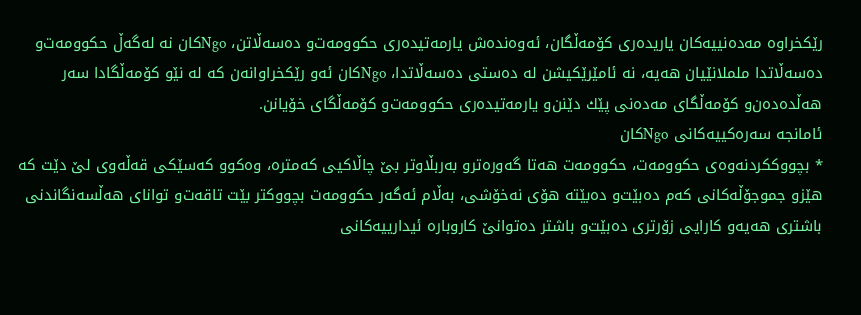رێكخراوه‌ مه‌ده‌نییه‌كان یاریده‌ری‌ كۆمه‌ڵگان، ئه‌وه‌نده‌ش یارمه‌تیده‌ری‌ حكوومه‌ت‌و ده‌سه‌ڵاتن، Ngoكان نه‌ له‌گه‌ڵ حكوومه‌ت‌و ده‌سه‌ڵاتدا ململانێیان هه‌یه‌، نه‌ ئامێرێكیشن له‌ ده‌ستی‌ ده‌سه‌ڵاتدا، Ngoكان ئه‌و رێكخراوانه‌ن كه‌ له‌ نێو كۆمه‌ڵگادا سه‌ر هه‌ڵده‌ده‌ن‌و كۆمه‌ڵگای‌ مه‌ده‌نی‌ پێك دێنن‌و یارمه‌تیده‌ری‌ حكوومه‌ت‌و كۆمه‌ڵگای‌ خۆیانن.
ئامانجه‌ سه‌ره‌كییه‌كانی‌ Ngoكان
* بچووككردنه‌وه‌ی‌ حكوومه‌ت، حكوومه‌ت هه‌تا گه‌وره‌تر‌و به‌ربڵاوتر بێ‌ چاڵاكیی‌ كه‌متره‌، وه‌كوو كه‌سێكی‌ قه‌ڵه‌وی‌ لێ‌ دێت كه‌ هێز‌و جموجۆڵه‌كانی‌ كه‌م ده‌بێت‌و ده‌بێته‌ هۆی‌ نه‌خۆشی‌، به‌ڵام ئه‌گه‌ر حكوومه‌ت بچووكتر بێت تاقه‌ت‌و توانای‌ هه‌ڵسه‌نگاندنی‌ باشتری‌ هه‌یه‌‌و كارایی‌ زۆرتری‌ ده‌بێت‌و باشتر ده‌توانێ‌ كار‌وباره‌ ئیدارییه‌كانی‌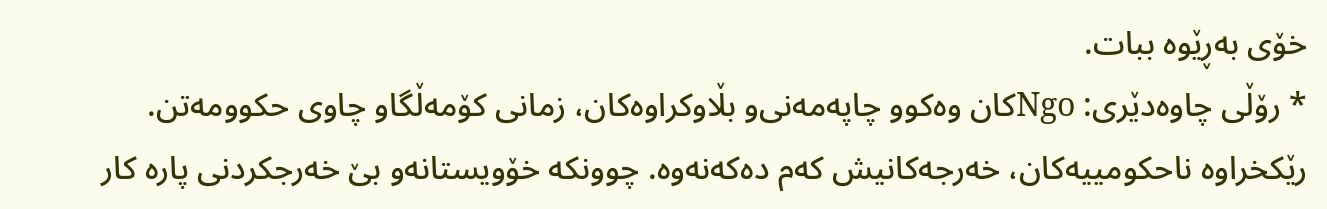خۆی‌ به‌ڕێوه‌ ببات.
* رۆڵی‌ چاوه‌دێری‌: Ngoكان وه‌كوو چاپه‌مه‌نی‌‌و بڵاوكراوه‌كان، زمانی‌ كۆمه‌ڵگا‌و چاوی‌ حكوومه‌تن. رێكخراوه‌ ناحكومییه‌كان، خه‌رجه‌كانیش كه‌م ده‌كه‌نه‌وه‌. چوونكه‌ خۆویستانه‌‌و بێ‌ خه‌رجكردنی‌ پاره‌ كار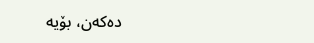ده‌كه‌ن، بۆیه‌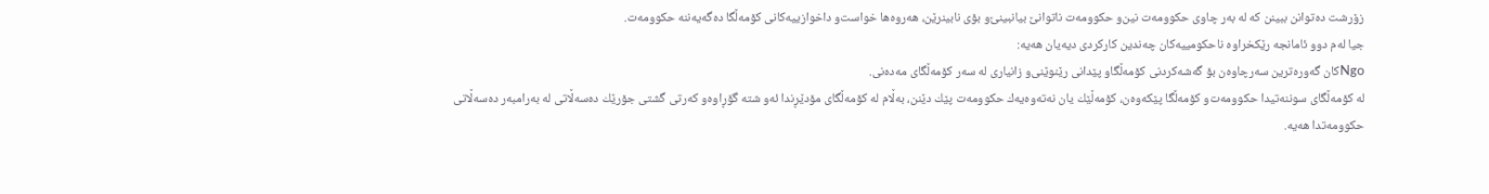زۆرشت ده‌توانن ببینن كه‌ له‌ به‌ر چاوی‌ حكوومه‌ت نین‌و حكوومه‌ت ناتوانێ‌ بیانبینێ‌‌و بۆی‌ نابینرێن، هه‌روه‌ها خواست‌و داخوازییه‌كانی‌ كۆمه‌ڵگا ده‌گه‌یه‌ننه‌ حكوومه‌ت.
جیا له‌م دوو ئامانجه‌ رێكخراوه‌ ناحكومییه‌كان چه‌ندین كاركردی‌ دیه‌یان هه‌یه‌:
Ngoكان گه‌وره‌ترین سه‌رچاوه‌ن بۆ گه‌شه‌كردنی‌ كۆمه‌ڵگا‌و پێدانی‌ رێنوێنی‌‌و زانیاری‌ له‌ سه‌ر كۆمه‌ڵگای‌ مه‌ده‌نی‌.
له‌ كۆمه‌ڵگای‌ سوننه‌تیدا حكوومه‌ت‌و كۆمه‌ڵگا پێكه‌وه‌ن، كۆمه‌ڵێك یان نه‌ته‌وه‌یه‌ك حكوومه‌ت پێك دێنن، به‌ڵام له‌ كۆمه‌ڵگای‌ مۆدێڕندا ئه‌و شته‌ گۆڕاوه‌‌و كه‌رتی‌ گشتی‌ جۆرێك ده‌سه‌ڵاتی‌ له‌ به‌رامبه‌ر ده‌سه‌ڵاتی‌ حكوومه‌تدا هه‌یه‌.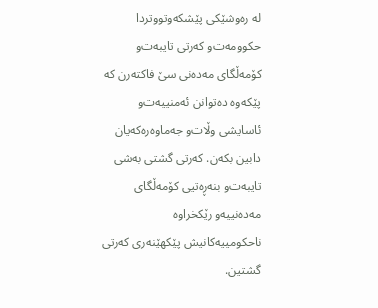له‌ ره‌وشێكی‌ پێشكه‌وتووتردا حكوومه‌ت‌و كه‌رتی‌ تایبه‌ت‌و كۆمه‌ڵگای‌ مه‌ده‌نی‌ سێ‌ فاكته‌رن كه‌ پێكه‌وه‌ ده‌توانن ئه‌منییه‌ت‌و ئاسایشی‌ وڵات‌و جه‌ماوه‌ره‌كه‌یان دابین بكه‌ن. كه‌رتی‌ گشتی‌ به‌شی‌ تایبه‌ت‌و بنه‌ڕه‌تیی‌ كۆمه‌ڵگای‌ مه‌ده‌نییه‌‌و رێكخراوه‌ ناحكومییه‌كانیش پێكهێنه‌ری‌ كه‌رتی‌ گشتین.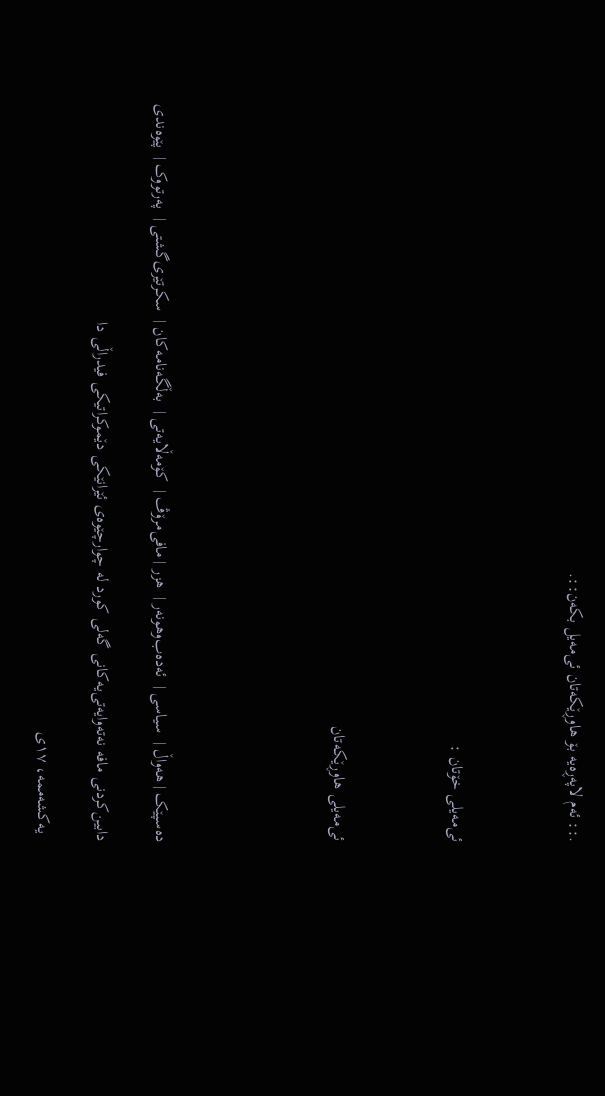.:: ئه‌م لاپه‌ڕه‌یه بۆ هاوڕێکه‌تان ئی‌مه‌یل بکه‌ن::.



ئی‌مه‌یلی خۆتان :



ئی‌مه‌یلی هاوڕێکه‌تان





ده‌سپێک | هه‌واڵ |  سیاسی |  ئه‌ده‌ب‌وهونه‌ر |  هزر | مافی‌مرۆڤ |  کۆمه‌ڵایه‌تی |  به‌ڵگه‌نامه‌کان |  سکرتێری‌گشتی |  په‌رتووک |  پێوه‌ندی

دابین‌كردنی‌ مافه‌ نه‌ته‌وایه‌تی‌یه‌کانی گه‌لی‌ كورد له‌ چوارچێوه‌ی ئێرانێکی دێموكراتیكی‌ فیدراڵی‌ دا

  یه‌کشه‌ممه، ۱۷‌ی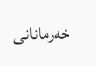خه‌رمانانی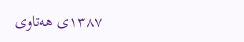۱۳۸۷ی هه‌تاوی